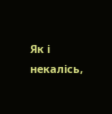Як і некалісь,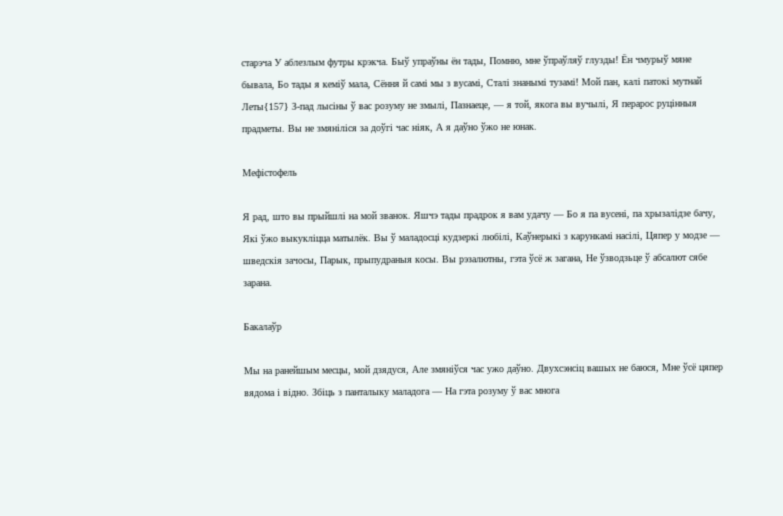старэча У аблезлым футры крэкча. Быў упраўны ён тады, Помню, мне ўпраўляў глузды! Ён чмурыў мяне бывала, Бо тады я кеміў мала, Сёння й самі мы з вусамі, Сталі знанымі тузамі! Мой пан, калі патокі мутнай Леты{157} З-пад лысіны ў вас розуму не змылі, Пазнаеце, — я той, якога вы вучылі, Я перарос руцінныя прадметы. Вы не змяніліся за доўгі час ніяк, А я даўно ўжо не юнак.

Мефістофель

Я рад, што вы прыйшлі на мой званок. Яшчэ тады прадрок я вам удачу — Бо я па вусені, па хрызалідзе бачу, Які ўжо выкукліцца матылёк. Вы ў маладосці кудзеркі любілі, Каўнерыкі з карункамі насілі, Цяпер у модзе — шведскія зачосы, Парык, прыпудраныя косы. Вы рэзалютны, гэта ўсё ж загана, Не ўзводзьце ў абсалют сябе зарана.

Бакалаўр

Мы на ранейшым месцы, мой дзядуся, Але змяніўся час ужо даўно. Двухсэнсіц вашых не баюся, Мне ўсё цяпер вядома і відно. Збіць з панталыку маладога — На гэта розуму ў вас многа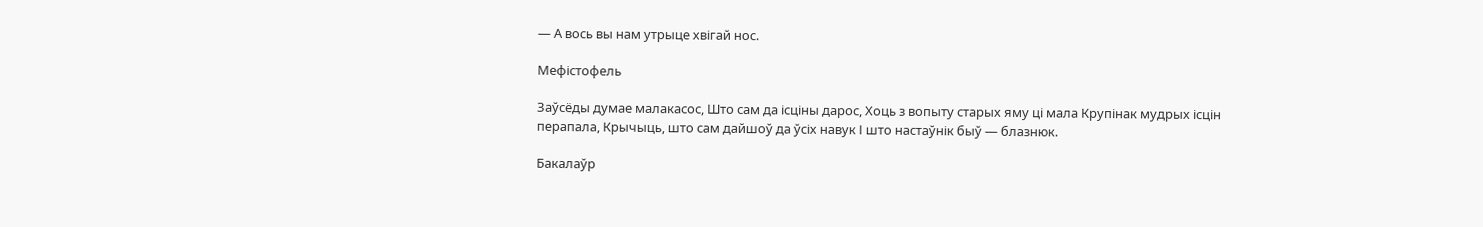— А вось вы нам утрыце хвігай нос.

Мефістофель

Заўсёды думае малакасос, Што сам да ісціны дарос, Хоць з вопыту старых яму ці мала Крупінак мудрых ісцін перапала, Крычыць, што сам дайшоў да ўсіх навук І што настаўнік быў — блазнюк.

Бакалаўр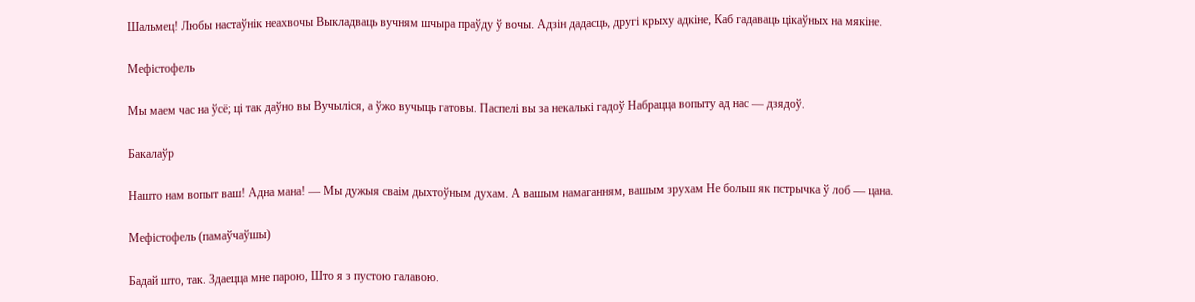Шальмец! Любы настаўнік неахвочы Выкладваць вучням шчыра праўду ў вочы. Адзін дадасць, другі крыху адкіне, Каб гадаваць цікаўных на мякіне.

Мефістофель

Мы маем час на ўсё; ці так даўно вы Вучыліся, а ўжо вучыць гатовы. Паспелі вы за некалькі гадоў Набрацца вопыту ад нас — дзядоў.

Бакалаўр

Нашто нам вопыт ваш! Адна мана! — Мы дужыя сваім дыхтоўным духам. А вашым намаганням, вашым зрухам Не больш як пстрычка ў лоб — цана.

Мефістофель (памаўчаўшы)

Бадай што, так. Здаецца мне парою, Што я з пустою галавою.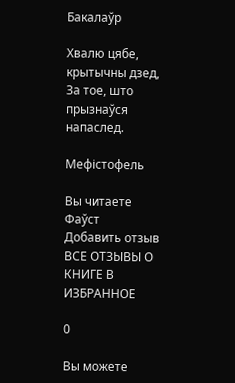Бакалаўр

Хвалю цябе, крытычны дзед, За тое, што прызнаўся напаслед.

Мефістофель

Вы читаете Фаўст
Добавить отзыв
ВСЕ ОТЗЫВЫ О КНИГЕ В ИЗБРАННОЕ

0

Вы можете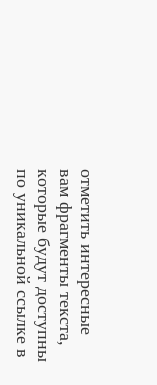отметить интересные вам фрагменты текста, которые будут доступны по уникальной ссылке в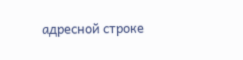адресной строке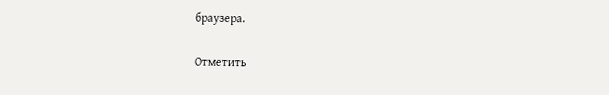браузера.

Отметить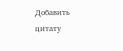Добавить цитату